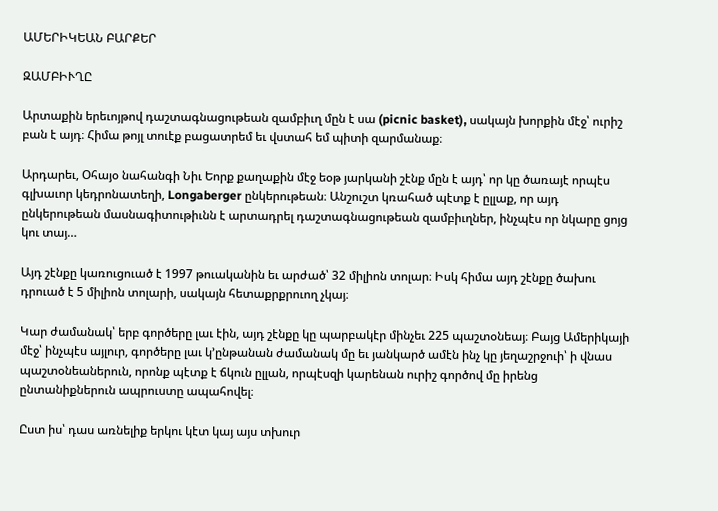ԱՄԵՐԻԿԵԱՆ ԲԱՐՔԵՐ

ԶԱՄԲԻՒՂԸ

Արտաքին երեւոյթով դաշտագնացութեան զամբիւղ մըն է սա (picnic basket), սակայն խորքին մէջ՝ ուրիշ բան է այդ։ Հիմա թոյլ տուէք բացատրեմ եւ վստահ եմ պիտի զարմանաք։

Արդարեւ, Օհայօ նահանգի Նիւ Եորք քաղաքին մէջ եօթ յարկանի շէնք մըն է այդ՝ որ կը ծառայէ որպէս գլխաւոր կեդրոնատեղի, Longaberger ընկերութեան։ Անշուշտ կռահած պէտք է ըլլաք, որ այդ ընկերութեան մասնագիտութիւնն է արտադրել դաշտագնացութեան զամբիւղներ, ինչպէս որ նկարը ցոյց կու տայ…

Այդ շէնքը կառուցուած է 1997 թուականին եւ արժած՝ 32 միլիոն տոլար։ Իսկ հիմա այդ շէնքը ծախու դրուած է 5 միլիոն տոլարի, սակայն հետաքրքրուող չկայ։

Կար ժամանակ՝ երբ գործերը լաւ էին, այդ շէնքը կը պարբակէր մինչեւ 225 պաշտօնեայ։ Բայց Ամերիկայի մէջ՝ ինչպէս այլուր, գործերը լաւ կ՚ընթանան ժամանակ մը եւ յանկարծ ամէն ինչ կը յեղաշրջուի՝ ի վնաս պաշտօնեաներուն, որոնք պէտք է ճկուն ըլլան, որպէսզի կարենան ուրիշ գործով մը իրենց ընտանիքներուն ապրուստը ապահովել։

Ըստ իս՝ դաս առնելիք երկու կէտ կայ այս տխուր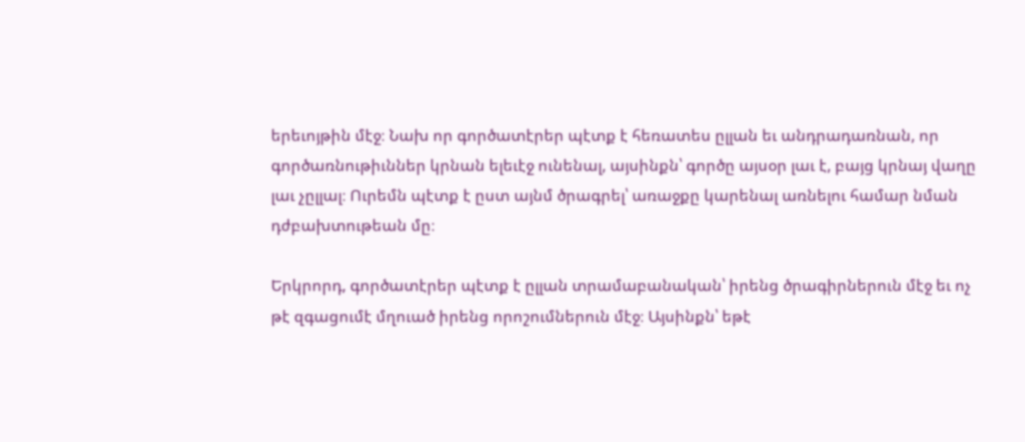երեւոյթին մէջ։ Նախ որ գործատէրեր պէտք է հեռատես ըլլան եւ անդրադառնան, որ գործառնութիւններ կրնան ելեւէջ ունենալ, այսինքն՝ գործը այսօր լաւ է, բայց կրնայ վաղը լաւ չըլլալ։ Ուրեմն պէտք է ըստ այնմ ծրագրել՝ առաջքը կարենալ առնելու համար նման դժբախտութեան մը։

Երկրորդ, գործատէրեր պէտք է ըլլան տրամաբանական՝ իրենց ծրագիրներուն մէջ եւ ոչ թէ զգացումէ մղուած իրենց որոշումներուն մէջ։ Այսինքն՝ եթէ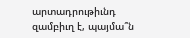արտադրութիւնդ զամբիւղ է, պայմա՞ն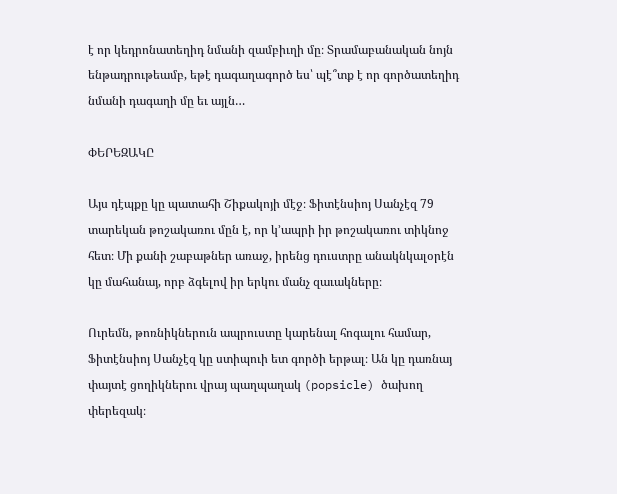է որ կեդրոնատեղիդ նմանի զամբիւղի մը։ Տրամաբանական նոյն ենթադրութեամբ, եթէ դագաղագործ ես՝ պէ՞տք է որ գործատեղիդ նմանի դագաղի մը եւ այլն…

ՓԵՐԵԶԱԿԸ

Այս դէպքը կը պատահի Շիքակոյի մէջ։ Ֆիտէնսիոյ Սանչէզ 79 տարեկան թոշակառու մըն է, որ կ՚ապրի իր թոշակառու տիկնոջ հետ։ Մի քանի շաբաթներ առաջ, իրենց դուստրը անակնկալօրէն կը մահանայ, որբ ձգելով իր երկու մանչ զաւակները։

Ուրեմն, թոռնիկներուն ապրուստը կարենալ հոգալու համար, Ֆիտէնսիոյ Սանչէզ կը ստիպուի ետ գործի երթալ։ Ան կը դառնայ փայտէ ցողիկներու վրայ պաղպաղակ (popsicle) ծախող փերեզակ։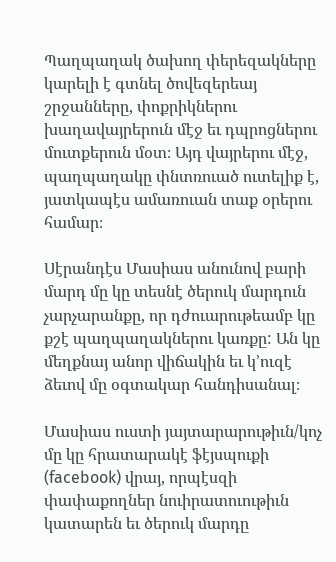Պաղպաղակ ծախող փերեզակները կարելի է գտնել ծովեզերեայ շրջանները, փոքրիկներու խաղավայրերուն մէջ եւ դպրոցներու մուտքերուն մօտ։ Այդ վայրերու մէջ, պաղպաղակը փնտռուած ուտելիք է, յատկապէս ամառուան տաք օրերու համար։

Սէրանդէս Մասիաս անունով բարի մարդ մը կը տեսնէ ծերուկ մարդուն չարչարանքը, որ դժուարութեամբ կը քշէ պաղպաղակներու կառքը: Ան կը մեղքնայ անոր վիճակին եւ կ՚ուզէ ձեւով մը օգտակար հանդիսանալ։

Մասիաս ուստի յայտարարութիւն/կոչ մը կը հրատարակէ ֆէյսպուքի (facebook) վրայ, որպէսզի փափաքողներ նուիրատուութիւն կատարեն եւ ծերուկ մարդը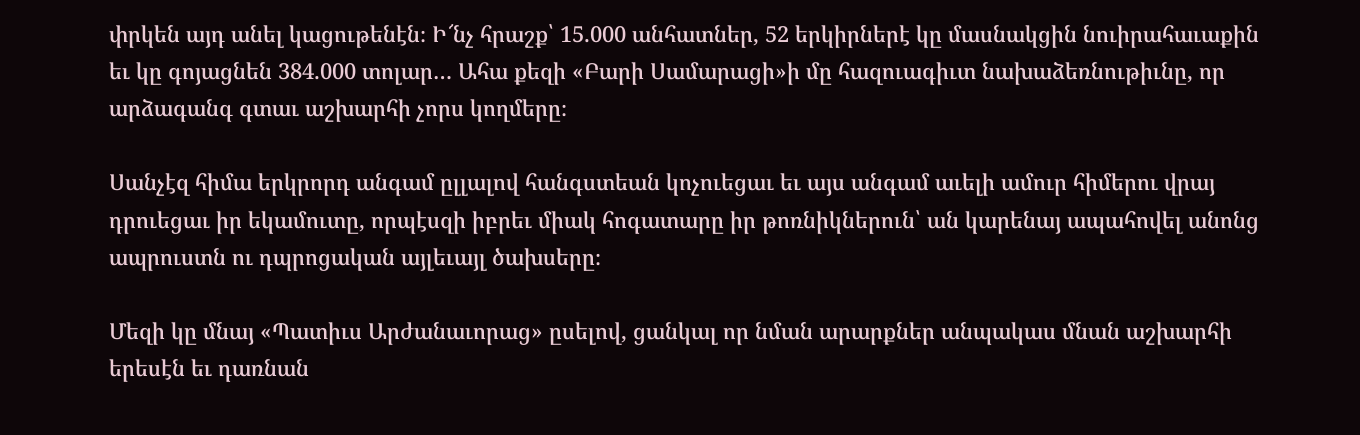փրկեն այդ անել կացութենէն։ Ի՜նչ հրաշք՝ 15.000 անհատներ, 52 երկիրներէ կը մասնակցին նուիրահաւաքին եւ կը գոյացնեն 384.000 տոլար… Ահա քեզի «Բարի Սամարացի»ի մը հազուագիւտ նախաձեռնութիւնը, որ արձագանգ գտաւ աշխարհի չորս կողմերը։

Սանչէզ հիմա երկրորդ անգամ ըլլալով հանգստեան կոչուեցաւ եւ այս անգամ աւելի ամուր հիմերու վրայ դրուեցաւ իր եկամուտը, որպէսզի իբրեւ միակ հոգատարը իր թոռնիկներուն՝ ան կարենայ ապահովել անոնց ապրուստն ու դպրոցական այլեւայլ ծախսերը։

Մեզի կը մնայ «Պատիւս Արժանաւորաց» ըսելով, ցանկալ որ նման արարքներ անպակաս մնան աշխարհի երեսէն եւ դառնան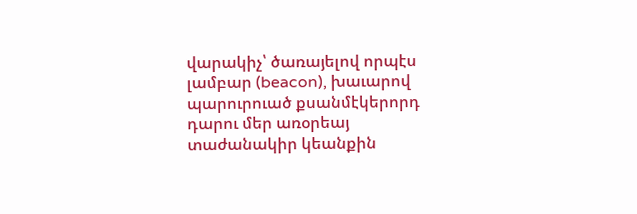վարակիչ՝ ծառայելով որպէս լամբար (beacon), խաւարով պարուրուած քսանմէկերորդ դարու մեր առօրեայ տաժանակիր կեանքին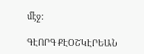մէջ:

ԳԷՈՐԳ ՔԷՕՇԿԷՐԵԱՆ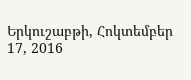Երկուշաբթի, Հոկտեմբեր 17, 2016